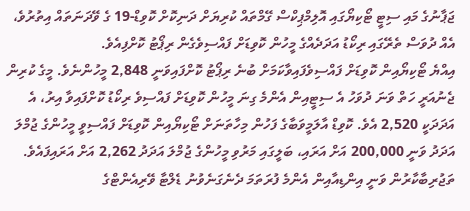ޖަޕާނުގެ މައި ސިޓީ ޓޯކިޔޯގައި އޮލިމްޕިކްސް ގޭމްތައް ކުރިޔަށް ދަނިކޮށް ކޮވިޑް-19 ގެ ވޭދަނަތައް އިތުރުވެ، އެއް ދުވަސް ތެރޭގައި ރިކޯޑު އަދަދެއްގެ މީހުން ކޮވިޑަށް ފައްސިވެގެން ރިޕޯޓު ކޮށްފިއެވެ.
އިއްޔެ ޓޯކިޔޯއިން ކޮވިޑަށް ފައްސިވެފައިވާކަމަށް ބުނެ ރިޕޯޓު ކޮށްފައިވަނީ 2,848 މީހުންނެވެ. މީގެ ކުރިން ޖެނުއަރީ ހަތް ވަނަ ދުވަހު އެ ސިޓީއިން އެންމެ ގިނަ މީހުން ކޮވިޑަށް ފައްސިވެ ރިކޯޑު ކޮށްފައިވާ އިރު، އެ އަދަދަކީ 2,520 އެވެ. ކޮވިޑް އާލަމީވަބާގެ ފަހުން މިހާތަނަށް ޓޯކިޔޯއިން ކޮވިޑަށް ފައްސިވީ މީހުންގެ ޖުމްލަ އަދަދު ވަނީ 200,000 އަށް އަރައި، ބަލީގައި މަރުވި މީހުންގެ ޖުމްލަ އަދަދު 2,262 އަށް އަރައިފައެވެ.
ތަޖުރިބާކާރުން ވަނީ އިންޑިއާއިން އެންމެ ފުރަތަމަ ދެނެގަނެވުނު ޑެލްޓާ ވޭރިއެންޓްގެ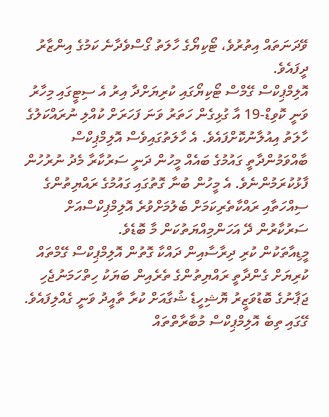ވޭދަނަތައް އިތުރުވެ، ޓޯކިޔޯގެ ހާލަތު ގޯސްވެދާނެ ކަމުގެ އިންޒާރު ދީފައެވެ.
އޮލިމްޕިކްސް ގޭމްސް ޓޯކިޔޯގައި ކުރިޔަށްދާ އިރު އެ ސިޓީގައި މިހާރު ވަނީ ކޮވިޑް-19 އާ ގުޅިގެން ހަތަރު ވަނަ ފަހަރަށް ކުއްލި ނުރައްކަލުގެ ހާލަތު އިއުލާނުކޮށްފައެވެ. އެ ހާލަތުގައިވެސް އޮލިމްޕިކްސް ބާއްވަމުންދާތީ ގައުމުގެ ބައެއް މީހުން ދަނީ ސަރުކާރާ މެދު ނުރުހުން ފާޅުކުރަމުންނެވެ. އެ މީހުން ބުނާ ގޮތުގައި ގައުމުގެ ރައްޔިތުންގެ ސިއްހަތާއި ރައްކާތެރިކަމަށް ބެލުމަށްވުރެ އޮލިމްޕިކްސްއަށް ސަރުކާރުން ދޭ އަހަންމިއްޔަތުކަން މާ ބޮޑެވެ.
މީޑިއާތަކުން ކުރި ދިރާސާއިން ދައްކާ ގޮތުން އޮލިމްޕިކްސް ގޭމްތައް ކުރިޔަށް ގެންދާތީ ރައްޔިތުންގެ ތެރެއިން ބަޔަކު ހިތްހަމަނުޖެހި ޖަޕާނުގެ ބޮޑުވަޒީރު ޔޮޝިހީޑެ ޝުގާއަށް ކުރާ ތާއީދު ވަނީ ގެއްލިފައެވެ. ގޭގައި ތިބެ އޮލިމްޕިކްސް މުބާރާތްތައް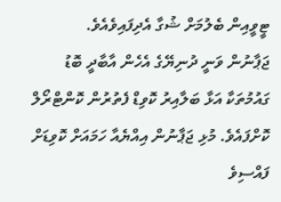ޓީވީއިން ބެލުމަށް ޝުގާ އެދިފައިވެއެވެ.
ޖަޕާނުން ވަނީ ދުނިޔޭގެ އެހެން އާބާދީ ބޮޑު ގައުމުތަކާ އަޅާ ބަލާއިރު ކޮވިޑް ފެތުރުން ކޮންޓްރޯލް ކޮށްފައެވެ. މުޅި ޖަޕާނުން އިއްޔެއާ ހަމައަށް ކޮވިޑަށް ފައްސިވެ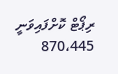ރިޕޯޓް ކޮށްފައިވަނީ 870،445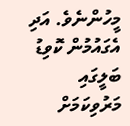މީހުންނެވެ. އަދި އެގައުމުން ކޮވިޑު ބަލީގައި މަރުވިކަމަށް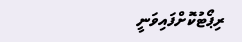ރިޕޯޓުކޮށްފައިވަނީ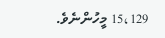15،129 މީހުންނެވެ.